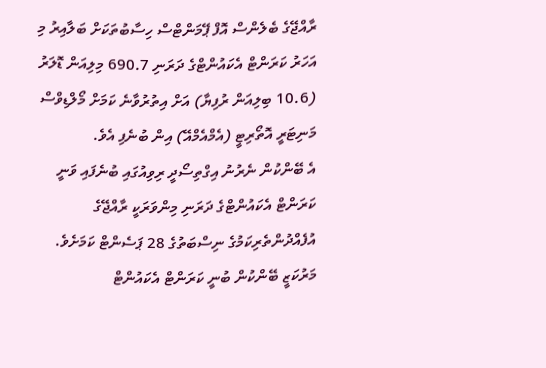ރާއްޖޭގެ ބެލެންސް އޮފް ޕޭމަންޓްސް ހިސާބުތަކަށް ބަލާއިރު މި އަހަރު ކަރަންޓް އެކައުންޓްގެ ދަރަނި 690.7 މިލިއަން ޑޮލަރު (10.6 ބިލިއަން ރުފިޔާ) އަށް އިތުރުވާނެ ކަމަށް މޯލްޑިވްސް މަނިޓަރީ އޮތޯރިޓީ (އެމްއެމްއޭ) އިން ބުނެފި އެވެ.
އެ ބޭންކުން ނެރުނު އިގްތިސޯދީ ރިވިއުގައި ބުނެފައި ވަނީ ކަރަންޓް އެކައުންޓްގެ ދަރަނި މިންވަރަކީ ރާއްޖޭގެ އުފެއްދުންތެރިކަމުގެ ނިސްބަތުގެ 28 ޕަސެންޓް ކަމަށެވެ.
މަރުކަޒީ ބޭންކުން ބުނީ ކަރަންޓް އެކައުންޓް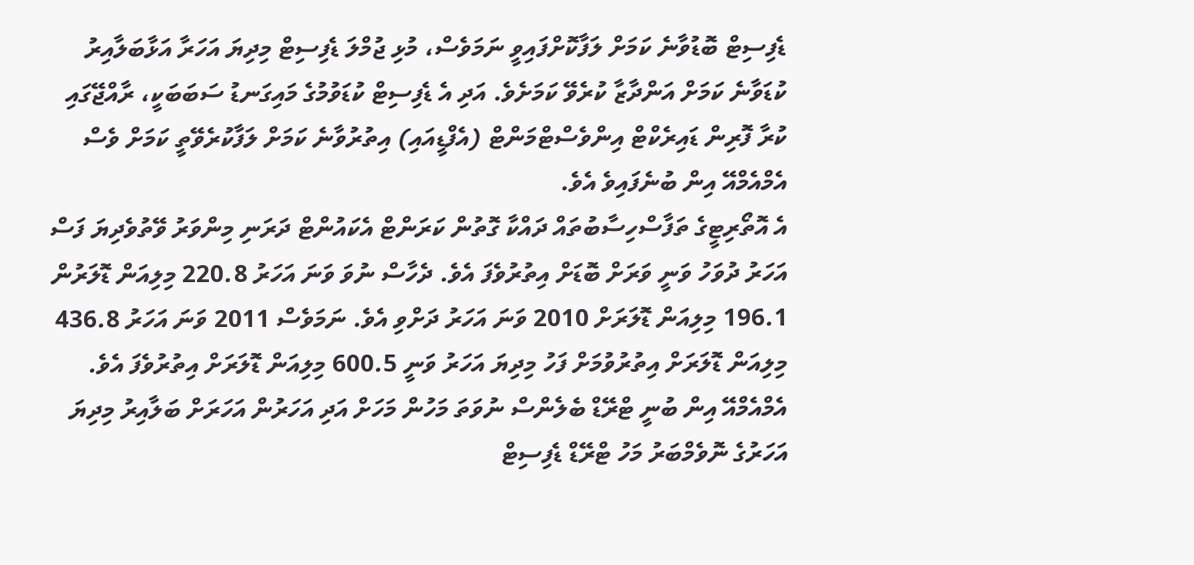ޑެފިސިޓް ބޮޑުވާނެ ކަމަށް ލަފާކޮށްފައިވީ ނަމަވެސް، މުޅި ޖުމްލަ ޑެފިސިޓް މިދިޔަ އަހަރާ އަޅާބަލާއިރު ކުޑަވާނެ ކަމަށް އަންދާޒާ ކުރެވޭ ކަމަށެވެ. އަދި އެ ޑެފިސިޓް ކުޑަވުމުގެ މައިގަނޑު ސަބަބަކީ، ރާއްޖޭގައި ކުރާ ފޮރިން ޑައިރެކްޓް އިންވެސްޓްމަންޓް (އެފްޑީއައި) އިތުރުވާނެ ކަމަށް ލަފާކުރެވޭތީ ކަމަށް ވެސް އެމްއެމްއޭ އިން ބުނެފައިވެ އެވެ.
އެ އޮތޯރިޓީގެ ތަފާސްހިސާބުތައް ދައްކާ ގޮތުން ކަރަންޓް އެކައުންޓް ދަރަނި މިންވަރު ވޭތުވެދިޔަ ފަސް އަހަރު ދުވަހު ވަނީ ވަރަށް ބޮޑަށް އިތުރުވެފަ އެވެ. ދެހާސް ނުވަ ވަނަ އަހަރު 220.8 މިލިއަން ޑޮލަރުން 196.1 މިލިއަން ޑޮލަރަށް 2010 ވަނަ އަހަރު ދަށްވި އެވެ. ނަމަވެސް 2011 ވަނަ އަހަރު 436.8 މިލިއަން ޑޮލަރަށް އިތުރުވުމަށް ފަހު މިދިޔަ އަހަރު ވަނީ 600.5 މިލިއަން ޑޮލަރަށް އިތުރުވެފަ އެވެ.
އެމްއެމްއޭ އިން ބުނީ ޓްރޭޑް ބެލެންސް ނުވަތަ މަހުން މަހަށް އަދި އަހަރުން އަހަރަށް ބަލާއިރު މިދިޔަ އަހަރުގެ ނޮވެމްބަރު މަހު ޓްރޭޑް ޑެފިސިޓް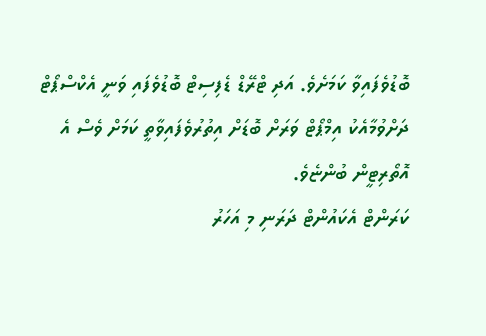ބޮޑުވެފައިވާ ކަމަށެވެ. އަދި ޓްރޭޑް ޑެފިސިޓް ބޮޑުވެފައި ވަނީ އެކްސްޕޯޓް ދަށްވުމާއެކު އިމްޕޯޓް ވަރަށް ބޮޑަށް އިތުރުވެފައިވާތީ ކަމަށް ވެސް އެ އޮތޯރިޓީން ބުންޏެވެ.
ކަރަންޓް އެކައުންޓް ދަރަނި މި އަހަރު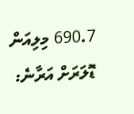690.7 މިލިއަން ޑޮލަރަށް އަރާނެ: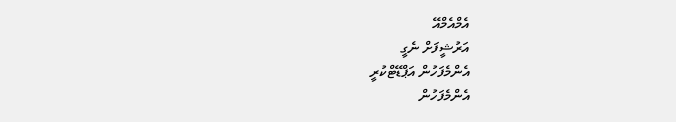އެމްއެމްއޭ
އަރުޝީފަށް ނެގީ
އެންމެފަހުން އަޕްޑޭޓްކުރީ
އެންމެފަހުން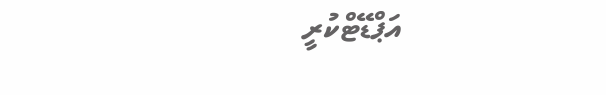އަޕްޑޭޓްކުރީ